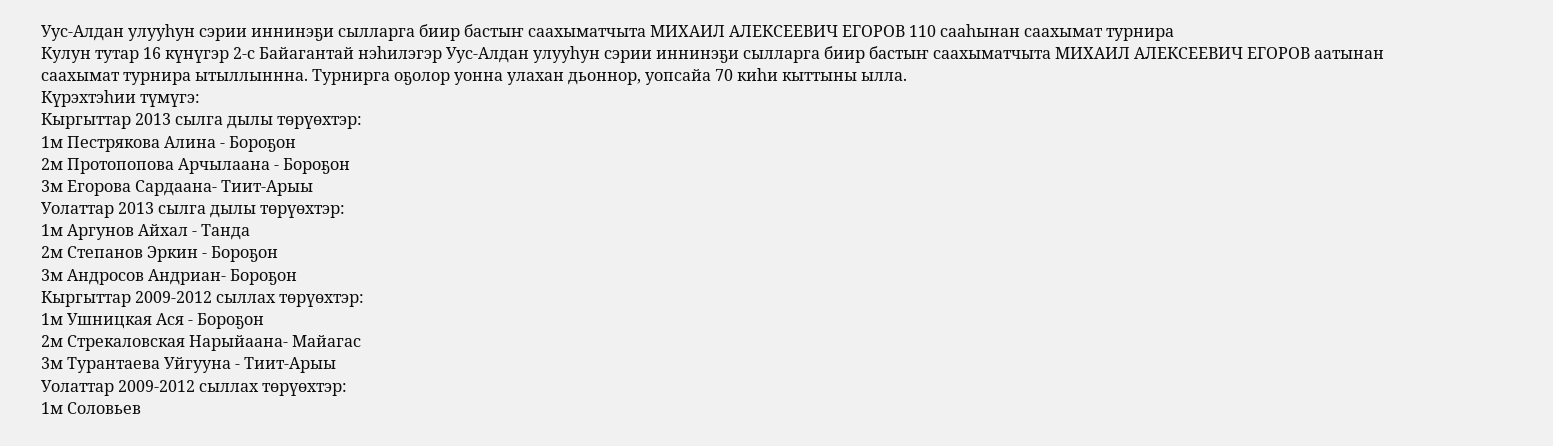Уус-Алдан улууһун сэрии иннинэҕи сылларга биир бастыҥ саахыматчыта МИХАИЛ АЛЕКСЕЕВИЧ ЕГОРОВ 110 сааһынан саахымат турнира
Кулун тутар 16 күнүгэр 2-с Байагантай нэһилэгэр Уус-Алдан улууһун сэрии иннинэҕи сылларга биир бастыҥ саахыматчыта МИХАИЛ АЛЕКСЕЕВИЧ ЕГОРОВ аатынан саахымат турнира ытыллыннна. Турнирга оҕолор уонна улахан дьоннор, уопсайа 70 киһи кыттыны ылла.
Күрэхтэһии түмүгэ:
Кыргыттар 2013 сылга дылы төрүөхтэр:
1м Пестрякова Алина - Бороҕон
2м Протопопова Арчылаана - Бороҕон
3м Егорова Сардаана- Тиит-Арыы
Уолаттар 2013 сылга дылы төрүөхтэр:
1м Аргунов Айхал - Танда
2м Степанов Эркин - Бороҕон
3м Андросов Андриан- Бороҕон
Кыргыттар 2009-2012 сыллах төрүөхтэр:
1м Ушницкая Ася - Бороҕон
2м Стрекаловская Нарыйаана- Майагас
3м Турантаева Уйгууна - Тиит-Арыы
Уолаттар 2009-2012 сыллах төрүөхтэр:
1м Соловьев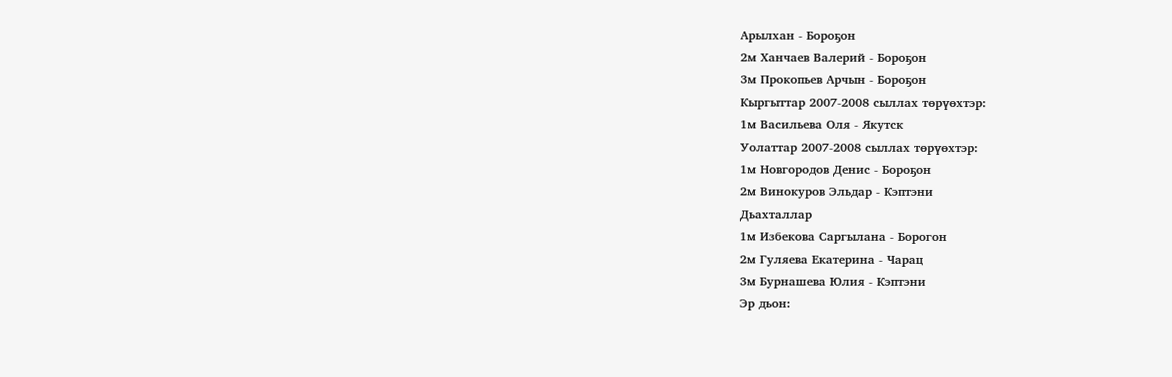Арылхан - Бороҕон
2м Ханчаев Валерий - Бороҕон
3м Прокопьев Арчын - Бороҕон
Кыргыттар 2007-2008 сыллах төрүөхтэр:
1м Васильева Оля - Якутск
Уолаттар 2007-2008 сыллах төрүөхтэр:
1м Новгородов Денис - Бороҕон
2м Винокуров Эльдар - Кэптэни
Дьахталлар
1м Избекова Саргылана - Борогон
2м Гуляева Екатерина - Чарац
3м Бурнашева Юлия - Кэптэни
Эр дьон: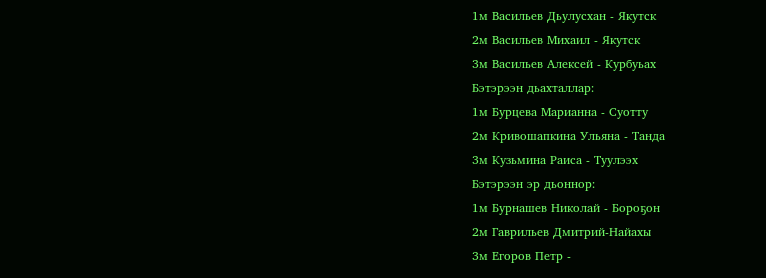1м Васильев Дьулусхан - Якутск
2м Васильев Михаил - Якутск
3м Васильев Алексей - Курбуьах
Бэтэрээн дьахталлар:
1м Бурцева Марианна - Суотту
2м Кривошапкина Ульяна - Танда
3м Кузьмина Раиса - Туулээх
Бэтэрээн эр дьоннор:
1м Бурнашев Николай - Бороҕон
2м Гаврильев Дмитрий-Найахы
3м Егоров Петр -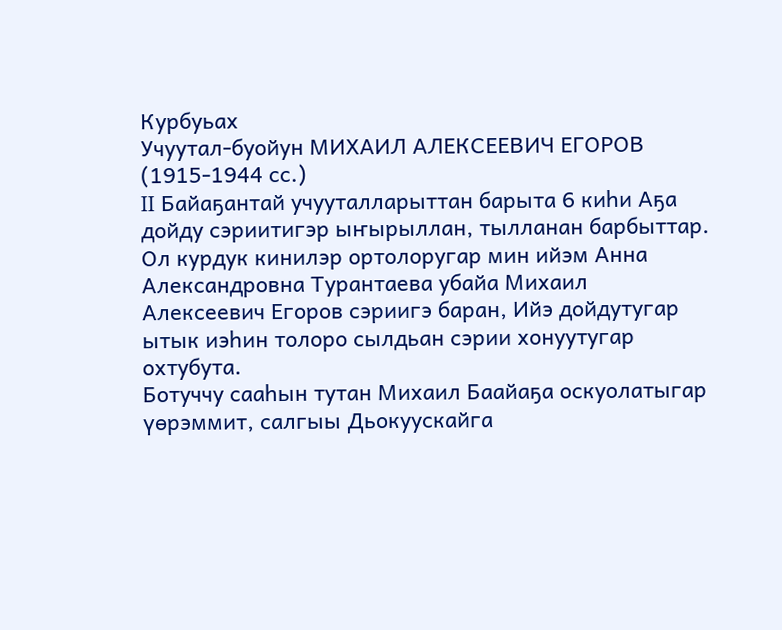Курбуьах
Учуутал-буойун МИХАИЛ АЛЕКСЕЕВИЧ ЕГОРОВ
(1915-1944 сс.)
II Байаҕантай учууталларыттан барыта 6 киһи Аҕа дойду сэриитигэр ыҥырыллан, тылланан барбыттар. Ол курдук кинилэр ортолоругар мин ийэм Анна Александровна Турантаева убайа Михаил Алексеевич Егоров сэриигэ баран, Ийэ дойдутугар ытык иэһин толоро сылдьан сэрии хонуутугар охтубута.
Ботуччу сааһын тутан Михаил Баайаҕа оскуолатыгар үөрэммит, салгыы Дьокуускайга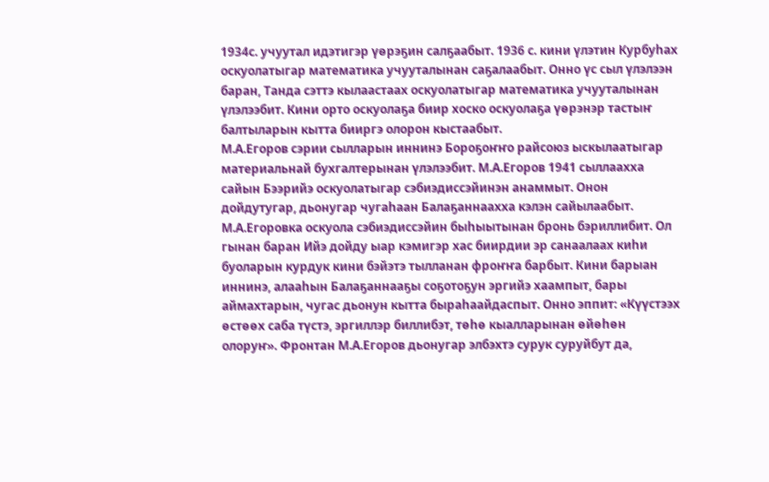1934с. учуутал идэтигэр үөрэҕин салҕаабыт. 1936 с. кини үлэтин Курбуһах оскуолатыгар математика учууталынан саҕалаабыт. Онно үс сыл үлэлээн баран, Танда сэттэ кылаастаах оскуолатыгар математика учууталынан үлэлээбит. Кини орто оскуолаҕа биир хоско оскуолаҕа үөрэнэр тастыҥ балтыларын кытта бииргэ олорон кыстаабыт.
М.А.Егоров сэрии сылларын иннинэ Бороҕоҥҥо райсоюз ыскылаатыгар материальнай бухгалтерынан үлэлээбит. М.А.Егоров 1941 сыллаахха сайын Бээрийэ оскуолатыгар сэбиэдиссэйинэн анаммыт. Онон дойдутугар, дьонугар чугаһаан Балаҕаннаахха кэлэн сайылаабыт.
М.А.Егоровка оскуола сэбиэдиссэйин быһыытынан бронь бэриллибит. Ол гынан баран Ийэ дойду ыар кэмигэр хас биирдии эр санаалаах киһи буоларын курдук кини бэйэтэ тылланан фроҥҥа барбыт. Кини барыан иннинэ, алааһын Балаҕаннааҕы соҕотоҕун эргийэ хаампыт, бары аймахтарын, чугас дьонун кытта быраһаайдаспыт. Онно эппит: «Күүстээх өстөөх саба түстэ, эргиллэр биллибэт, төһө кыалларынан өйөһөн олоруҥ». Фронтан М.А.Егоров дьонугар элбэхтэ сурук суруйбут да,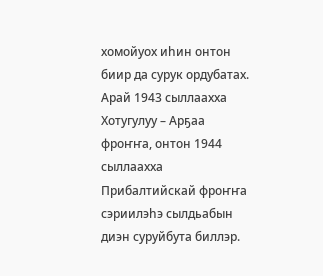хомойуох иһин онтон биир да сурук ордубатах. Арай 1943 сыллаахха Хотугулуу – Арҕаа фроҥҥа, онтон 1944 сыллаахха Прибалтийскай фроҥҥа сэриилэһэ сылдьабын диэн суруйбута биллэр.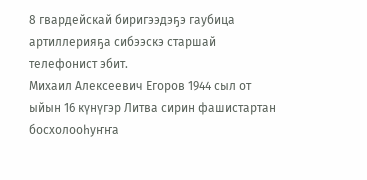8 гвардейскай биригээдэҕэ гаубица артиллерияҕа сибээскэ старшай телефонист эбит.
Михаил Алексеевич Егоров 1944 сыл от ыйын 16 күнүгэр Литва сирин фашистартан босхолооһуҥҥа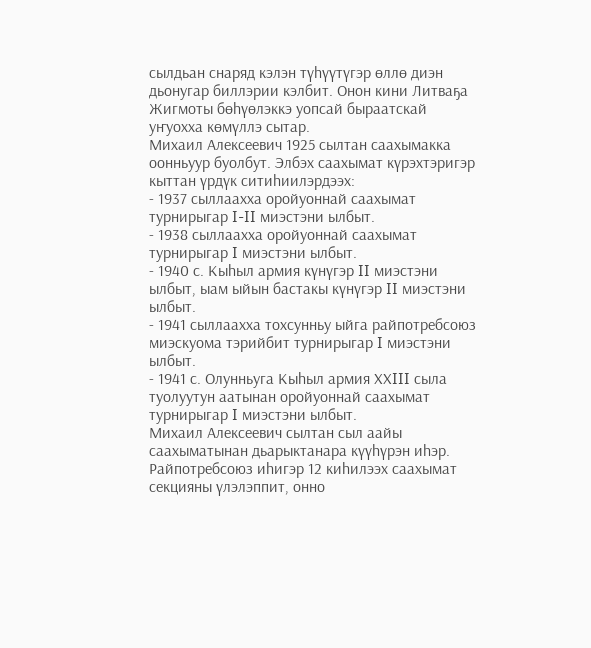сылдьан снаряд кэлэн түһүүтүгэр өллө диэн дьонугар биллэрии кэлбит. Онон кини Литваҕа Жигмоты бөһүөлэккэ уопсай быраатскай уҥуохха көмүллэ сытар.
Михаил Алексеевич 1925 сылтан саахымакка оонньуур буолбут. Элбэх саахымат күрэхтэригэр кыттан үрдүк ситиһиилэрдээх:
- 1937 сыллаахха оройуоннай саахымат турнирыгар I-II миэстэни ылбыт.
- 1938 сыллаахха оройуоннай саахымат турнирыгар I миэстэни ылбыт.
- 1940 с. Кыһыл армия күнүгэр II миэстэни ылбыт, ыам ыйын бастакы күнүгэр II миэстэни ылбыт.
- 1941 сыллаахха тохсунньу ыйга райпотребсоюз миэскуома тэрийбит турнирыгар I миэстэни ылбыт.
- 1941 с. Олунньуга Кыһыл армия ХХIII сыла туолуутун аатынан оройуоннай саахымат турнирыгар I миэстэни ылбыт.
Михаил Алексеевич сылтан сыл аайы саахыматынан дьарыктанара күүһүрэн иһэр. Райпотребсоюз иһигэр 12 киһилээх саахымат секцияны үлэлэппит, онно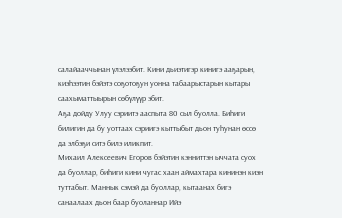салайааччынан үлэлээбит. Кини дьиэтигэр кинигэ ааҕарын, киэһээтин бэйэтэ соҕотоҕун уонна табаарыстарын кытары саахыматтыырын сөбүлүүр эбит.
Аҕа дойду Улуу сэриитэ ааспыта 80 сыл буолла. Биһиги билигин да бу уоттаах сэриигэ кыттыбыт дьон туһунан өссө да элбэҕи ситэ билэ иликпит.
Михаил Алексеевич Егоров бэйэтин кэнниттэн ыччата суох да буоллар, биһиги кини чугас хаан аймахтара кининэн киэн туттабыт. Маннык сэмэй да буоллар, кытаанах бигэ санаалаах дьон баар буоланнар Ийэ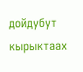дойдубут кырыктаах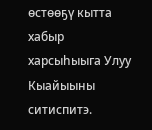өстөөҕү кытта хабыр харсыһыыга Улуу Кыайыыны ситиспитэ.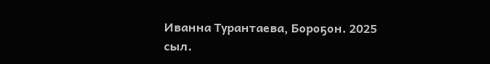Иванна Турантаева, Бороҕон. 2025 сыл.